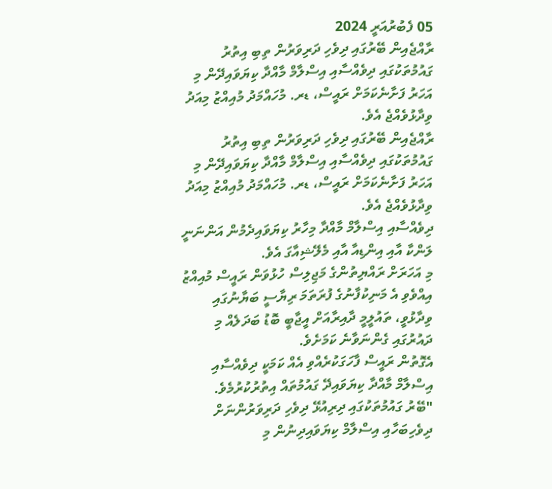05 ފެބުރުއަރީ 2024
ރާއްޖެއިން ބޭރުގައި ދިވެހި ދަރިވަރުން ތިބި އިތުރު ގައުމުތަކުގައި ދިވެއްސާއި އިސްލާމް މާއްދާ ކިޔަވައިދޭން މި އަހަރު ފަށާނެކަމަށް ރައީސް، ޑރ. މުހައްމަދު މުއިއްޒު މިއަދު ވިދާޅުވެއްޖެ އެވެ.
ރާއްޖެއިން ބޭރުގައި ދިވެހި ދަރިވަރުން ތިބި އިތުރު ގައުމުތަކުގައި ދިވެއްސާއި އިސްލާމް މާއްދާ ކިޔަވައިދޭން މި އަހަރު ފަށާނެކަމަށް ރައީސް، ޑރ. މުހައްމަދު މުއިއްޒު މިއަދު ވިދާޅުވެއްޖެ އެވެ.
ދިވެއްސާއި އިސްލާމް މާއްދާ މިހާރު ކިޔަވައިދެމުން އަންނަނީ ލަންކާ އާއި އިންޑިއާ އާއި މެލޭޝިއާގަ އެވެ.
މި އަހަރަށް ރައްޔިތުންގެ މަޖިލިސް ހުޅުވަން ރައީސް މުއިއްޒު އިއްވެވި އެ މަނިކުފާނުގެ ފުރަތަމަ ރިޔާސީ ބަޔާނުގައި ވިދާޅުވީ، ތައުލީމީ ދާއިރާއަށް އީޖާބީ ބޮޑު ބަދަލެއް މި ދައުރުގައި ގެންނަވާނެ ކަމަށެވެ.
އެގޮތުން ރައީސް ފާހަގަކުރެއްވި އެއް ކަމަކީ ދިވެއްސާއި އިސްލާމް މާއްދާ ކިޔަވައިދޭ ގައުމުތައް އިތުރުކުރުމެވެ.
"ބޭރު ގައުމުތަކުގައި ދިރިއުޅޭ ދިވެހި ދަރިވަރުންނަށް ދިވެހިބަހާއި އިސްލާމް ކިޔަވައިދިނުން މި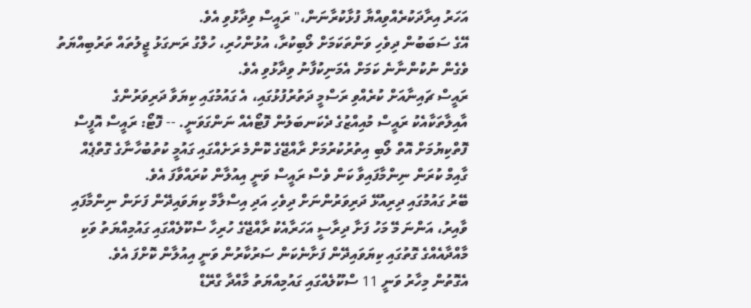އަހަރު އިރާދަކުރެއްވިއްޔާ ފުޅާކުރާނަން،" ރައީސް ވިދާޅުވި އެވެ.
އޭގެ ސަބަބުން ދިވެހި ވަންތަކަމަށް ލޯބިކުރާ، އުޅުންހުރި، ހުލްގު ރަނގަޅު ޖީލުތައް ތަރުބިއްޔަތު ވެގެން ނުކުންނާނެ ކަމަށް އެމަނިކުފާނު ވިދާޅުވި އެވެ.
ރައީސް ޗައިނާއަށް ކުރެއްވި ރަސްމީ ދަތުރުފުޅުގައި، އެ ގައުމުގައި ކިޔަވާ ދަރިވަރުންގެ އާއިލާތަކާއެކު ރައީސް މުއިއްޒުގެ ދެކަނބަލުން ފޮޓޯއެއް ނަންގަވަނީ. -- ފޮޓޯ: ރައީސް އޮފީސް
ފޮތްކިޔުމަށް އޮތް ލޯބި އިތުރުކުރުމަށް ރާއްޖޭގެ ކޮންމެ ރަށެއްގައި ގައުމީ ކުތުބުހާނާގެ ގޮތްޕެއް ގާއިމް ކުރަން ނިންމާފައިވާ ކަން ވެސް ރައީސް ވަނީ އިއުލާން ކުރައްވާފަ އެވެ.
ބޭރު ގައުމުގައި ދިރިއުޅޭ ދަރިވަރުންނަށް ދިވެހި އަދި އިސްލާމް ކިޔަވައިދޭން ފަށަން ނިންމާފައި ވާއިރު، އަންނަ މޭ މަހު ފަށާ ދިރާސީ އަހަރާއެކު ރާއްޖޭގެ ހުރިހާ ސްކޫލެއްގައި ގައުމިއްޔަތު ވަކި މާއްދާއެއްގެ ގޮތުގައި ކިޔަވައިދޭން ފަށާނެކަން ސަރުކާރުން ވަނީ އިއުލާން ކޮށްފަ އެވެ.
އެގޮތުން މިހާރު ވަނީ 11 ސްކޫލެއްގައި ގައުމިއްޔަތު މާއްދާ ގްރޭޑް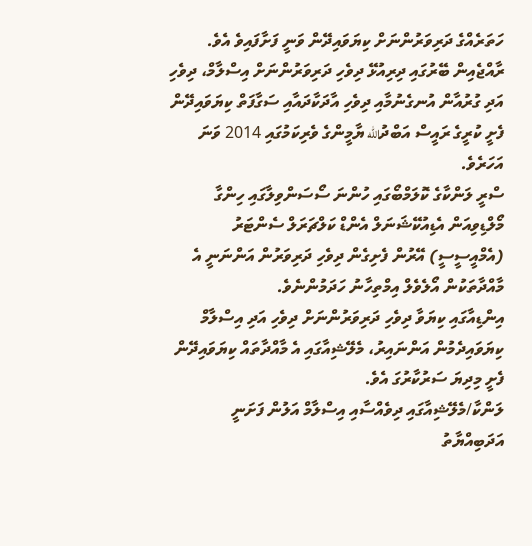ހަތަރެއްގެ ދަރިވަރުންނަށް ކިޔަވައިދޭން ވަނީ ފަށާފައިވެ އެވެ.
ރާއްޖެއިން ބޭރުގައި ދިރިއުޅޭ ދިވެހި ދަރިވަރުންނަށް އިސްލާމް، ދިވެހި އަދި ގުރުއާން އުނގެނުމާއި ދިވެހި އާދަކާދައާއި ސަގާފަތް ކިޔަވައިދޭން ފެށީ ކުރީގެ ރައީސް އަބްދުالله ޔާމީންގެ ވެރިކަމުގައި 2014 ވަނަ އަހަރެވެ.
ސްރީ ލަންކާގެ ކޮލަމްބޯގައި ހުންނަ ސޯސަންވިލާގައި ހިންގާ މޯލްޑިވިއަން އެޑިއުކޭޝަނަލް އެންޑް ކަލްޗަރަލް ސެންޓަރު (އެމްއީސީސީ) އޭރުން ފެށިގެން ދިވެހި ދަރިވަރުން އަންނަނީ އެ މާއްދާތަކުން އޯލެވެލް އިމްތިހާނު ހަދަމުންނެވެ.
އިންޑިއާގައި ކިޔަވާ ދިވެހި ދަރިވަރުންނަށް ދިވެހި އަދި އިސްލާމް ކިޔަވައިދެމުން އަންނައިރު، މެލޭޝިއާގައި އެ މާއްދާތައް ކިޔަވައިދޭން ފެށީ މިދިޔަ ސަރުކާރުގަ އެވެ.
ލަންކާ/މެލޭޝިއާގައި ދިވެއްސާއި އިސްލާމް އަލުން ފަށަނީ
އަދަބިއްޔާތު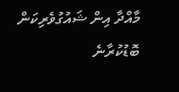މާއްދާ އިން ޝައުގުވެރިކަން ބޮޑުކުރާނެ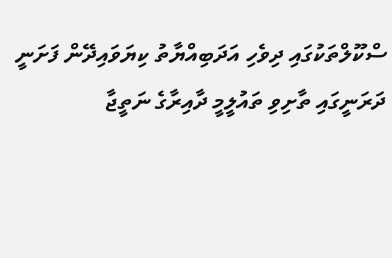ސްކޫލްތަކުގައި ދިވެހި އަދަބިއްޔާތު ކިޔަވައިދޭން ފަށަނީ
ދަރަނީގައި ތާށިވި ތައުލީމީ ދާއިރާގެ ނަތީޖާ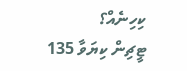ކިހިނެއް؟
ޓީޗިން ކިޔަވާ 135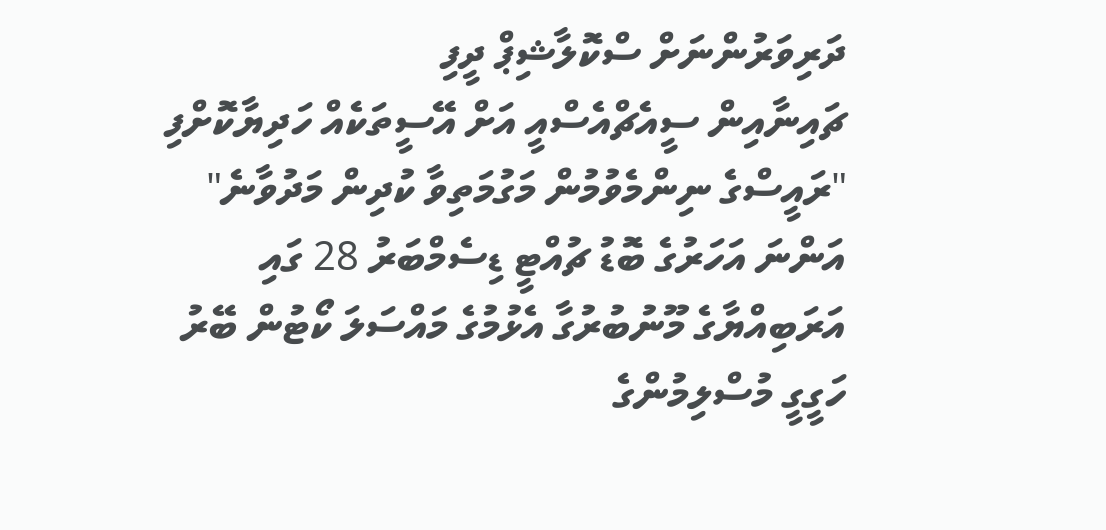ދަރިވަރުންނަށް ސްކޮލާޝިޕް ދީފި
ޗައިނާއިން ސީއެޗްއެސްއީ އަށް އޭސީތަކެއް ހަދިޔާކޮށްފި
"ރައީސްގެ ނިންމެވުމުން މަގުމަތިވާ ކުދިން މަދުވާނެ"
އަންނަ އަހަރުގެ ބޮޑު ޗުއްޓީ ޑިސެމްބަރު 28 ގައި
އަރަބިއްޔާގެ މޫނުބުރުގާ އެޅުމުގެ މައްސަލަ ކޯޓުން ބޭރު
ހަގީގީ މުސްލިމުންގެ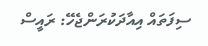ސިފަތައް އިއާދަކުރަންޖެހޭ: ރައީސް